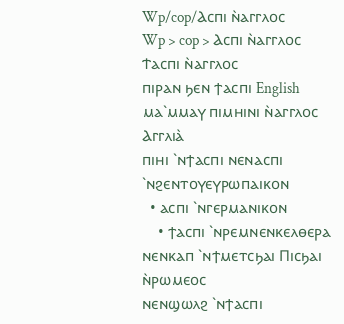Wp/cop/Ⲁⲥⲡⲓ ⲛ̀ⲁⲅⲅⲗⲟⲥ
Wp > cop > Ⲁⲥⲡⲓ ⲛ̀ⲁⲅⲅⲗⲟⲥ
Ϯⲁⲥⲡⲓ ⲛ̀ⲁⲅⲅⲗⲟⲥ
ⲡⲓⲣⲁⲛ ϧⲉⲛ ϯⲁⲥⲡⲓ English
ⲙⲁ`ⲙⲙⲁⲩ ⲡⲓⲙⲏⲓⲛⲓ ⲛ̀ⲁⲅⲅⲗⲟⲥ Ⲁⲅⲅⲗⲓⲁ̀
ⲡⲓⲏⲓ `ⲛϯⲁⲥⲡⲓ ⲛⲉⲛⲁⲥⲡⲓ `ⲛϩⲉⲛⲧⲟⲩⲉⲩⲣⲱⲡⲁⲓⲕⲟⲛ
  • ⲁⲥⲡⲓ `ⲛⲅⲉⲣⲙⲁⲛⲓⲕⲟⲛ
    • ϯⲁⲥⲡⲓ `ⲛⲣⲉⲙⲛⲉⲛⲕⲉⲗⲑⲉⲣⲁ
ⲛⲉⲛⲕⲁⲡ `ⲛϯⲙⲉⲧⲥϧⲁⲓ Ⲡⲓⲥϧⲁⲓ ⲛ̀ⲣⲱⲙⲉⲟⲥ
ⲛⲉⲛϣⲱⲗϩ `ⲛϯⲁⲥⲡⲓ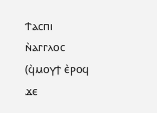Ϯⲁⲥⲡⲓ ⲛ̀ⲁⲅⲅⲗⲟⲥ (ϥ̀ⲙⲟⲩϯ ⲉ̀ⲣⲟϥ ϫⲉ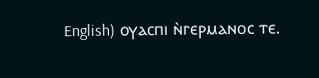English) ⲟⲩⲁⲥⲡⲓ ⲛ̀ⲅⲉⲣⲙⲁⲛⲟⲥ ⲧⲉ.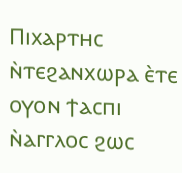Ⲡⲓⲭⲁⲣⲧⲏⲥ ⲛ̀ⲧⲉϩⲁⲛⲭⲱⲣⲁ ⲉ̀ⲧⲉ ⲟⲩⲟⲛ ϯⲁⲥⲡⲓ ⲛ̀ⲁⲅⲅⲗⲟⲥ ϩⲱⲥ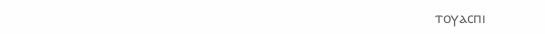ⲧⲟⲩⲁⲥⲡⲓ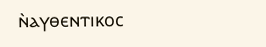ⲛ̀ⲁⲩⲑⲉⲛⲧⲓⲕⲟⲥ